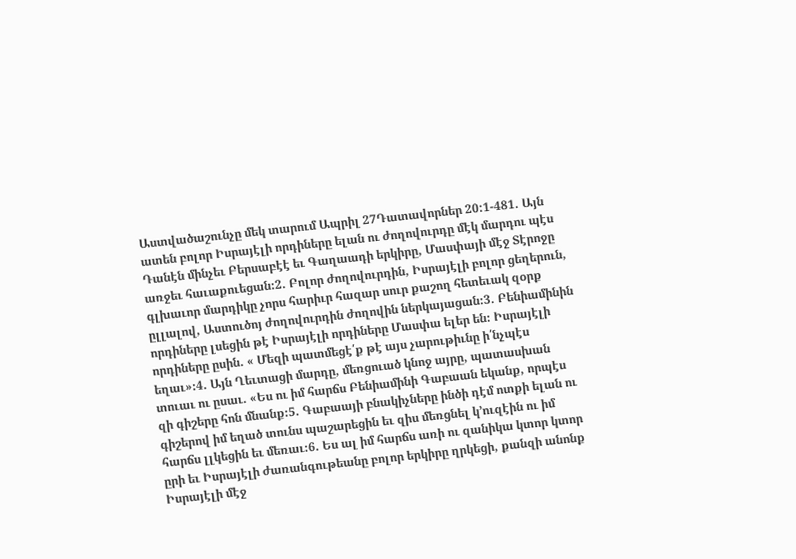Աստվածաշունչը մեկ տարում Ապրիլ 27Դատավորներ 20:1-481. Այն ատեն բոլոր Իսրայէլի որդիները ելան ու ժողովուրդը մէկ մարդու պէս Դանէն մինչեւ Բերսաբէէ եւ Գաղաադի երկիրը, Մասփայի մէջ Տէրոջը առջեւ հաւաքուեցան։2. Բոլոր ժողովուրդին, Իսրայէլի բոլոր ցեղերուն, գլխաւոր մարդիկը չորս հարիւր հազար սուր քաշող հետեւակ զօրք ըլլալով, Աստուծոյ ժողովուրդին ժողովին ներկայացան։3. Բենիամինին որդիները լսեցին թէ Իսրայէլի որդիները Մասփա ելեր են։ Իսրայէլի որդիները ըսին. « Մեզի պատմեցէ՛ք թէ այս չարութիւնը ի՛նչպէս եղաւ»։4. Այն Ղեւտացի մարդը, մեռցուած կնոջ այրը, պատասխան տուաւ ու ըսաւ. «Ես ու իմ հարճս Բենիամինի Գաբաան եկանք, որպէս զի գիշերը հոն մնանք։5. Գաբաայի բնակիչները ինծի դէմ ոտքի ելան ու գիշերով իմ եղած տունս պաշարեցին եւ զիս մեռցնել կ’ուզէին ու իմ հարճս լլկեցին եւ մեռաւ։6. Ես ալ իմ հարճս առի ու զանիկա կտոր կտոր ըրի եւ Իսրայէլի ժառանգութեանը բոլոր երկիրը ղրկեցի, քանզի անոնք Իսրայէլի մէջ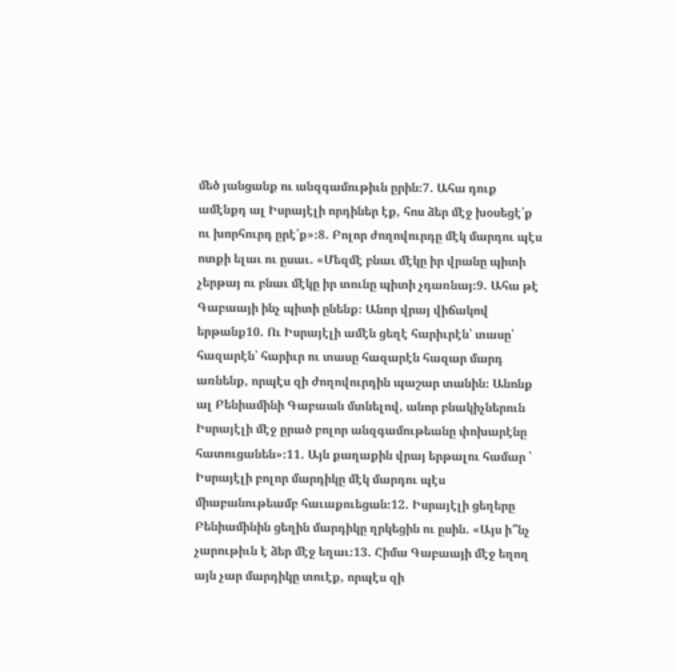մեծ յանցանք ու անզգամութիւն ըրին։7. Ահա դուք ամէնքդ ալ Իսրայէլի որդիներ էք, հոս ձեր մէջ խօսեցէ՛ք ու խորհուրդ ըրէ՛ք»։8. Բոլոր ժողովուրդը մէկ մարդու պէս ոտքի ելաւ ու ըսաւ. «Մեզմէ բնաւ մէկը իր վրանը պիտի չերթայ ու բնաւ մէկը իր տունը պիտի չդառնայ։9. Ահա թէ Գաբաայի ինչ պիտի ընենք։ Անոր վրայ վիճակով երթանք10. Ու Իսրայէլի ամէն ցեղէ հարիւրէն՝ տասը՝ հազարէն՝ հարիւր ու տասը հազարէն հազար մարդ առնենք, որպէս զի ժողովուրդին պաշար տանին։ Անոնք ալ Բենիամինի Գաբաան մտնելով, անոր բնակիչներուն Իսրայէլի մէջ ըրած բոլոր անզգամութեանը փոխարէնը հատուցանեն»։11. Այն քաղաքին վրայ երթալու համար ՝ Իսրայէլի բոլոր մարդիկը մէկ մարդու պէս միաբանութեամբ հաւաքուեցան։12. Իսրայէլի ցեղերը Բենիամինին ցեղին մարդիկը ղրկեցին ու ըսին. «Այս ի՞նչ չարութիւն է ձեր մէջ եղաւ։13. Հիմա Գաբաայի մէջ եղող այն չար մարդիկը տուէք, որպէս զի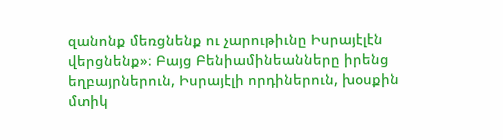զանոնք մեռցնենք ու չարութիւնը Իսրայէլէն վերցնենք»։ Բայց Բենիամինեանները իրենց եղբայրներուն, Իսրայէլի որդիներուն, խօսքին մտիկ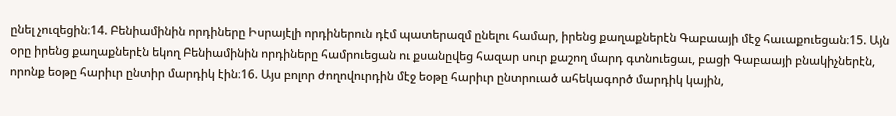ընել չուզեցին։14. Բենիամինին որդիները Իսրայէլի որդիներուն դէմ պատերազմ ընելու համար, իրենց քաղաքներէն Գաբաայի մէջ հաւաքուեցան։15. Այն օրը իրենց քաղաքներէն եկող Բենիամինին որդիները համրուեցան ու քսանըվեց հազար սուր քաշող մարդ գտնուեցաւ, բացի Գաբաայի բնակիչներէն, որոնք եօթը հարիւր ընտիր մարդիկ էին։16. Այս բոլոր ժողովուրդին մէջ եօթը հարիւր ընտրուած ահեկագործ մարդիկ կային,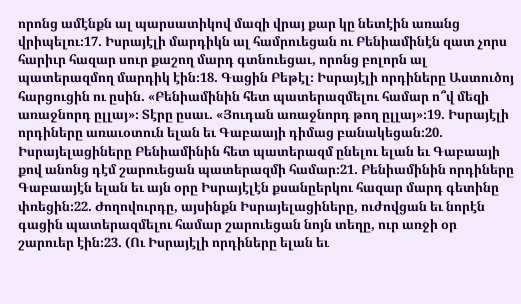որոնց ամէնքն ալ պարսատիկով մազի վրայ քար կը նետէին առանց վրիպելու։17. Իսրայէլի մարդիկն ալ համրուեցան ու Բենիամինէն զատ չորս հարիւր հազար սուր քաշող մարդ գտնուեցաւ, որոնց բոլորն ալ պատերազմող մարդիկ էին։18. Գացին Բեթէլ։ Իսրայէլի որդիները Աստուծոյ հարցուցին ու ըսին. «Բենիամինին հետ պատերազմելու համար ո՞վ մեզի առաջնորդ ըլլայ»։ Տէրը ըսաւ. «Յուդան առաջնորդ թող ըլլայ»։19. Իսրայէլի որդիները առաւօտուն ելան եւ Գաբաայի դիմաց բանակեցան։20. Իսրայելացիները Բենիամինին հետ պատերազմ ընելու ելան եւ Գաբաայի քով անոնց դէմ շարուեցան պատերազմի համար։21. Բենիամինին որդիները Գաբաայէն ելան եւ այն օրը Իսրայէլէն քսանըերկու հազար մարդ գետինը փռեցին։22. Ժողովուրդը, այսինքն Իսրայելացիները, ուժովցան եւ նորէն գացին պատերազմելու համար շարուեցան նոյն տեղը, ուր առջի օր շարուեր էին։23. (Ու Իսրայէլի որդիները ելան եւ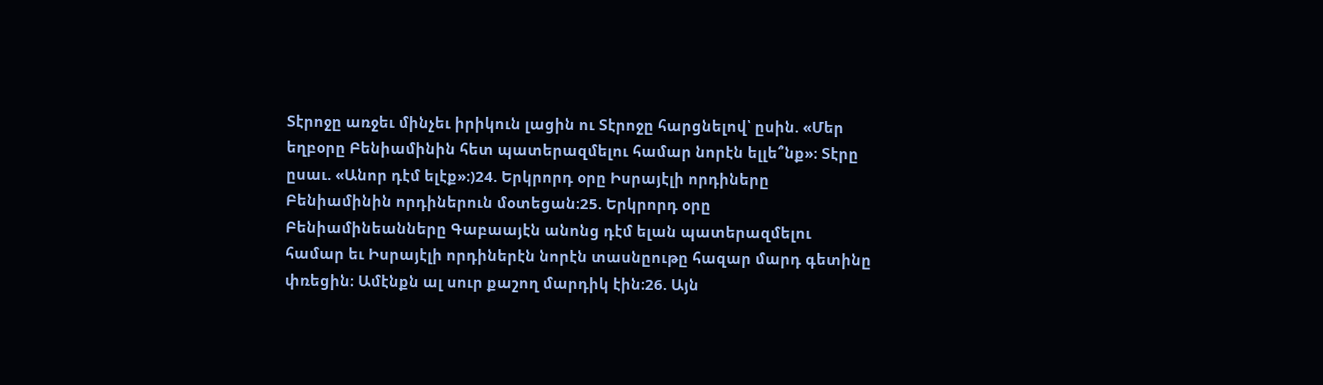Տէրոջը առջեւ մինչեւ իրիկուն լացին ու Տէրոջը հարցնելով՝ ըսին. «Մեր եղբօրը Բենիամինին հետ պատերազմելու համար նորէն ելլե՞նք»։ Տէրը ըսաւ. «Անոր դէմ ելէք»։)24. Երկրորդ օրը Իսրայէլի որդիները Բենիամինին որդիներուն մօտեցան։25. Երկրորդ օրը Բենիամինեանները Գաբաայէն անոնց դէմ ելան պատերազմելու համար եւ Իսրայէլի որդիներէն նորէն տասնըութը հազար մարդ գետինը փռեցին։ Ամէնքն ալ սուր քաշող մարդիկ էին։26. Այն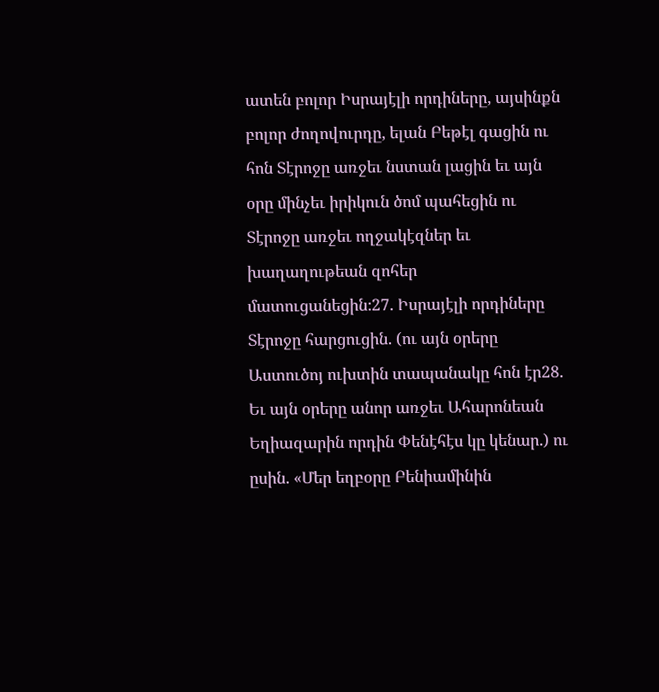ատեն բոլոր Իսրայէլի որդիները, այսինքն բոլոր ժողովուրդը, ելան Բեթէլ գացին ու հոն Տէրոջը առջեւ նստան լացին եւ այն օրը մինչեւ իրիկուն ծոմ պահեցին ու Տէրոջը առջեւ ողջակէզներ եւ խաղաղութեան զոհեր մատուցանեցին։27. Իսրայէլի որդիները Տէրոջը հարցուցին. (ու այն օրերը Աստուծոյ ուխտին տապանակը հոն էր28. Եւ այն օրերը անոր առջեւ Ահարոնեան Եղիազարին որդին Փենէհէս կը կենար.) ու ըսին. «Մեր եղբօրը Բենիամինին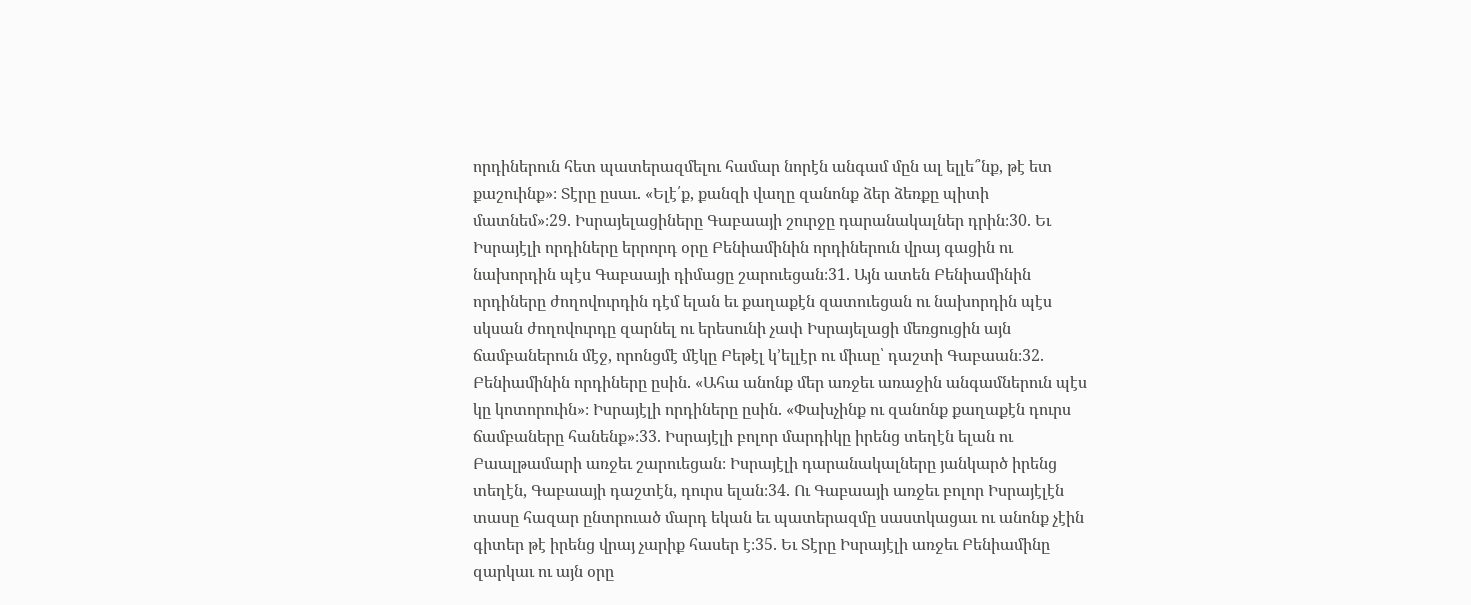որդիներուն հետ պատերազմելու համար նորէն անգամ մըն ալ ելլե՞նք, թէ ետ քաշուինք»։ Տէրը ըսաւ. «Ելէ՛ք, քանզի վաղը զանոնք ձեր ձեռքը պիտի մատնեմ»։29. Իսրայելացիները Գաբաայի շուրջը դարանակալներ դրին։30. Եւ Իսրայէլի որդիները երրորդ օրը Բենիամինին որդիներուն վրայ գացին ու նախորդին պէս Գաբաայի դիմացը շարուեցան։31. Այն ատեն Բենիամինին որդիները ժողովուրդին դէմ ելան եւ քաղաքէն զատուեցան ու նախորդին պէս սկսան ժողովուրդը զարնել ու երեսունի չափ Իսրայելացի մեռցուցին այն ճամբաներուն մէջ, որոնցմէ մէկը Բեթէլ կ’ելլէր ու միւսը՝ դաշտի Գաբաան։32. Բենիամինին որդիները ըսին. «Ահա անոնք մեր առջեւ առաջին անգամներուն պէս կը կոտորուին»։ Իսրայէլի որդիները ըսին. «Փախչինք ու զանոնք քաղաքէն դուրս ճամբաները հանենք»։33. Իսրայէլի բոլոր մարդիկը իրենց տեղէն ելան ու Բաալթամարի առջեւ շարուեցան։ Իսրայէլի դարանակալները յանկարծ իրենց տեղէն, Գաբաայի դաշտէն, դուրս ելան։34. Ու Գաբաայի առջեւ բոլոր Իսրայէլէն տասը հազար ընտրուած մարդ եկան եւ պատերազմը սաստկացաւ ու անոնք չէին գիտեր թէ իրենց վրայ չարիք հասեր է։35. Եւ Տէրը Իսրայէլի առջեւ Բենիամինը զարկաւ ու այն օրը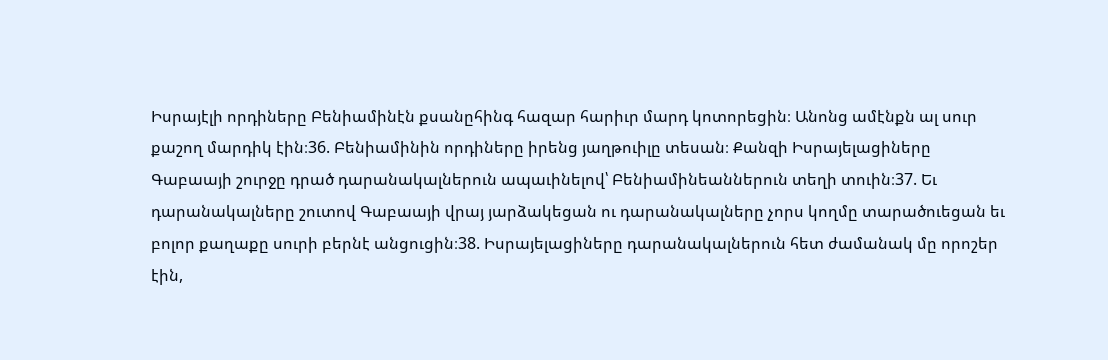Իսրայէլի որդիները Բենիամինէն քսանըհինգ հազար հարիւր մարդ կոտորեցին։ Անոնց ամէնքն ալ սուր քաշող մարդիկ էին։36. Բենիամինին որդիները իրենց յաղթուիլը տեսան։ Քանզի Իսրայելացիները Գաբաայի շուրջը դրած դարանակալներուն ապաւինելով՝ Բենիամինեաններուն տեղի տուին։37. Եւ դարանակալները շուտով Գաբաայի վրայ յարձակեցան ու դարանակալները չորս կողմը տարածուեցան եւ բոլոր քաղաքը սուրի բերնէ անցուցին։38. Իսրայելացիները դարանակալներուն հետ ժամանակ մը որոշեր էին,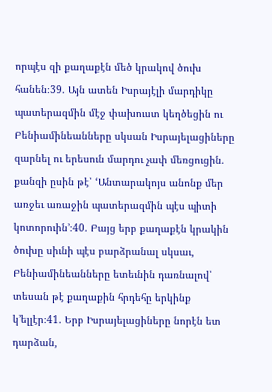որպէս զի քաղաքէն մեծ կրակով ծուխ հանեն։39. Այն ատեն Իսրայէլի մարդիկը պատերազմին մէջ փախուստ կեղծեցին ու Բենիամինեանները սկսան Իսրայելացիները զարնել ու երեսուն մարդու չափ մեռցուցին. քանզի ըսին թէ՝ ‘Անտարակոյս անոնք մեր առջեւ առաջին պատերազմին պէս պիտի կոտորուին’։40. Բայց երբ քաղաքէն կրակին ծուխը սիւնի պէս բարձրանալ սկսաւ, Բենիամինեանները ետեւնին դառնալով՝ տեսան թէ քաղաքին հրդեհը երկինք կ’ելլէր։41. Երբ Իսրայելացիները նորէն ետ դարձան,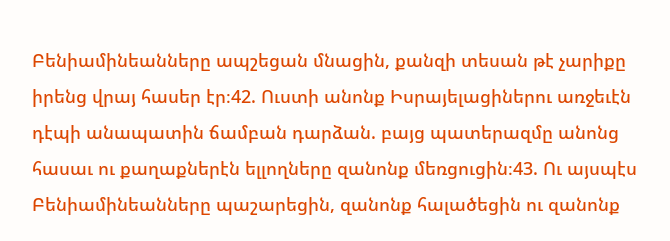Բենիամինեանները ապշեցան մնացին, քանզի տեսան թէ չարիքը իրենց վրայ հասեր էր։42. Ուստի անոնք Իսրայելացիներու առջեւէն դէպի անապատին ճամբան դարձան. բայց պատերազմը անոնց հասաւ ու քաղաքներէն ելլողները զանոնք մեռցուցին։43. Ու այսպէս Բենիամինեանները պաշարեցին, զանոնք հալածեցին ու զանոնք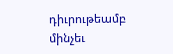դիւրութեամբ մինչեւ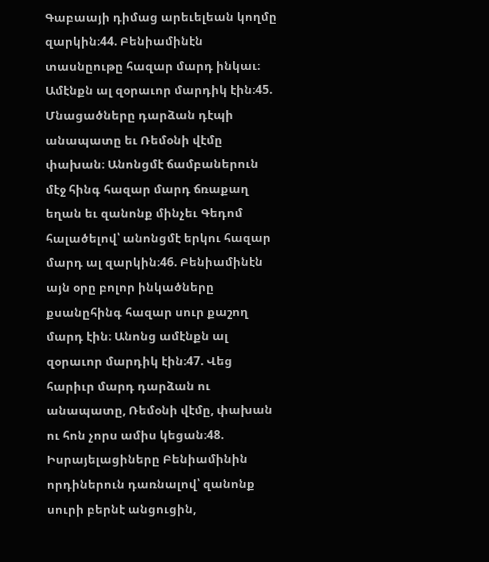Գաբաայի դիմաց արեւելեան կողմը զարկին։44. Բենիամինէն տասնըութը հազար մարդ ինկաւ։ Ամէնքն ալ զօրաւոր մարդիկ էին։45. Մնացածները դարձան դէպի անապատը եւ Ռեմօնի վէմը փախան։ Անոնցմէ ճամբաներուն մէջ հինգ հազար մարդ ճռաքաղ եղան եւ զանոնք մինչեւ Գեդոմ հալածելով՝ անոնցմէ երկու հազար մարդ ալ զարկին։46. Բենիամինէն այն օրը բոլոր ինկածները քսանըհինգ հազար սուր քաշող մարդ էին։ Անոնց ամէնքն ալ զօրաւոր մարդիկ էին։47. Վեց հարիւր մարդ դարձան ու անապատը, Ռեմօնի վէմը, փախան ու հոն չորս ամիս կեցան։48. Իսրայելացիները Բենիամինին որդիներուն դառնալով՝ զանոնք սուրի բերնէ անցուցին,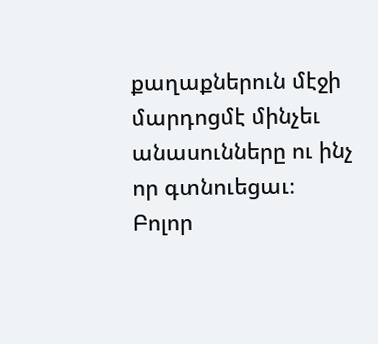քաղաքներուն մէջի մարդոցմէ մինչեւ անասունները ու ինչ որ գտնուեցաւ։ Բոլոր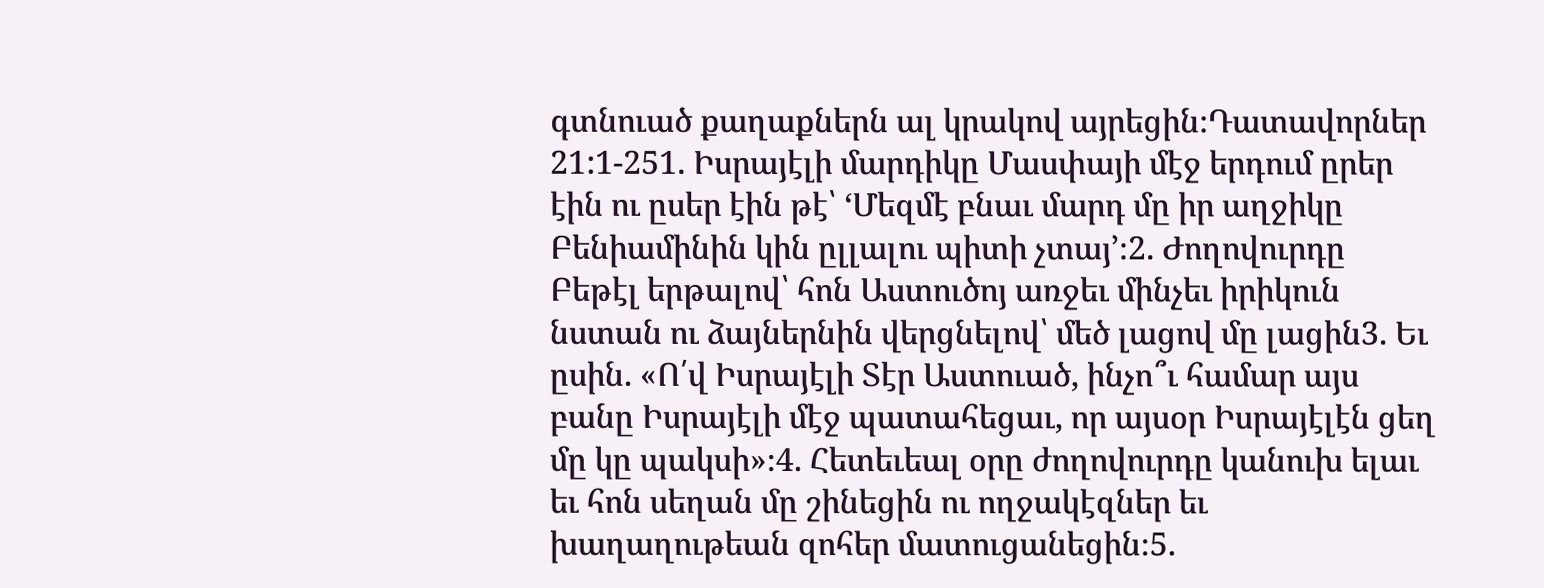գտնուած քաղաքներն ալ կրակով այրեցին։Դատավորներ 21:1-251. Իսրայէլի մարդիկը Մասփայի մէջ երդում ըրեր էին ու ըսեր էին թէ՝ ‘Մեզմէ բնաւ մարդ մը իր աղջիկը Բենիամինին կին ըլլալու պիտի չտայ’։2. Ժողովուրդը Բեթէլ երթալով՝ հոն Աստուծոյ առջեւ մինչեւ իրիկուն նստան ու ձայներնին վերցնելով՝ մեծ լացով մը լացին3. Եւ ըսին. «Ո՛վ Իսրայէլի Տէր Աստուած, ինչո՞ւ համար այս բանը Իսրայէլի մէջ պատահեցաւ, որ այսօր Իսրայէլէն ցեղ մը կը պակսի»։4. Հետեւեալ օրը ժողովուրդը կանուխ ելաւ եւ հոն սեղան մը շինեցին ու ողջակէզներ եւ խաղաղութեան զոհեր մատուցանեցին։5.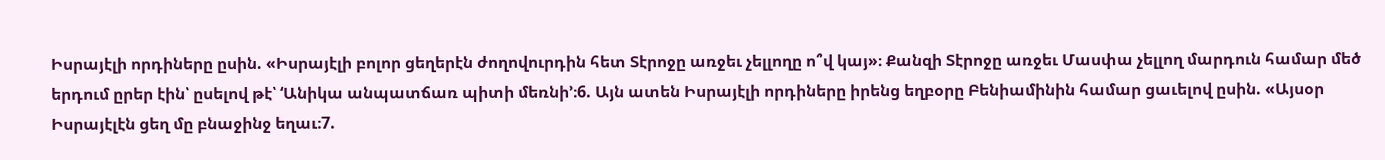Իսրայէլի որդիները ըսին. «Իսրայէլի բոլոր ցեղերէն ժողովուրդին հետ Տէրոջը առջեւ չելլողը ո՞վ կայ»։ Քանզի Տէրոջը առջեւ Մասփա չելլող մարդուն համար մեծ երդում ըրեր էին՝ ըսելով թէ՝ ‘Անիկա անպատճառ պիտի մեռնի’։6. Այն ատեն Իսրայէլի որդիները իրենց եղբօրը Բենիամինին համար ցաւելով ըսին. «Այսօր Իսրայէլէն ցեղ մը բնաջինջ եղաւ։7.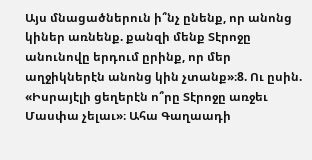Այս մնացածներուն ի՞նչ ընենք, որ անոնց կիներ առնենք. քանզի մենք Տէրոջը անունովը երդում ըրինք, որ մեր աղջիկներէն անոնց կին չտանք»։8. Ու ըսին. «Իսրայէլի ցեղերէն ո՞րը Տէրոջը առջեւ Մասփա չելաւ»։ Ահա Գաղաադի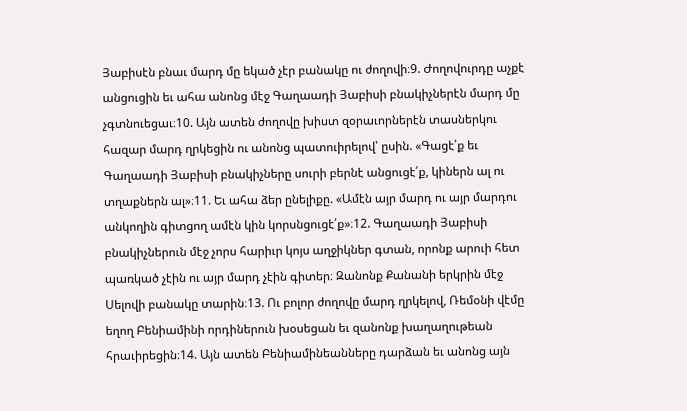Յաբիսէն բնաւ մարդ մը եկած չէր բանակը ու ժողովի։9. Ժողովուրդը աչքէ անցուցին եւ ահա անոնց մէջ Գաղաադի Յաբիսի բնակիչներէն մարդ մը չգտնուեցաւ։10. Այն ատեն ժողովը խիստ զօրաւորներէն տասներկու հազար մարդ ղրկեցին ու անոնց պատուիրելով՝ ըսին. «Գացէ՛ք եւ Գաղաադի Յաբիսի բնակիչները սուրի բերնէ անցուցէ՛ք, կիներն ալ ու տղաքներն ալ»։11. Եւ ահա ձեր ընելիքը. «Ամէն այր մարդ ու այր մարդու անկողին գիտցող ամէն կին կորսնցուցէ՛ք»։12. Գաղաադի Յաբիսի բնակիչներուն մէջ չորս հարիւր կոյս աղջիկներ գտան, որոնք արուի հետ պառկած չէին ու այր մարդ չէին գիտեր։ Զանոնք Քանանի երկրին մէջ Սելովի բանակը տարին։13. Ու բոլոր ժողովը մարդ ղրկելով, Ռեմօնի վէմը եղող Բենիամինի որդիներուն խօսեցան եւ զանոնք խաղաղութեան հրաւիրեցին։14. Այն ատեն Բենիամինեանները դարձան եւ անոնց այն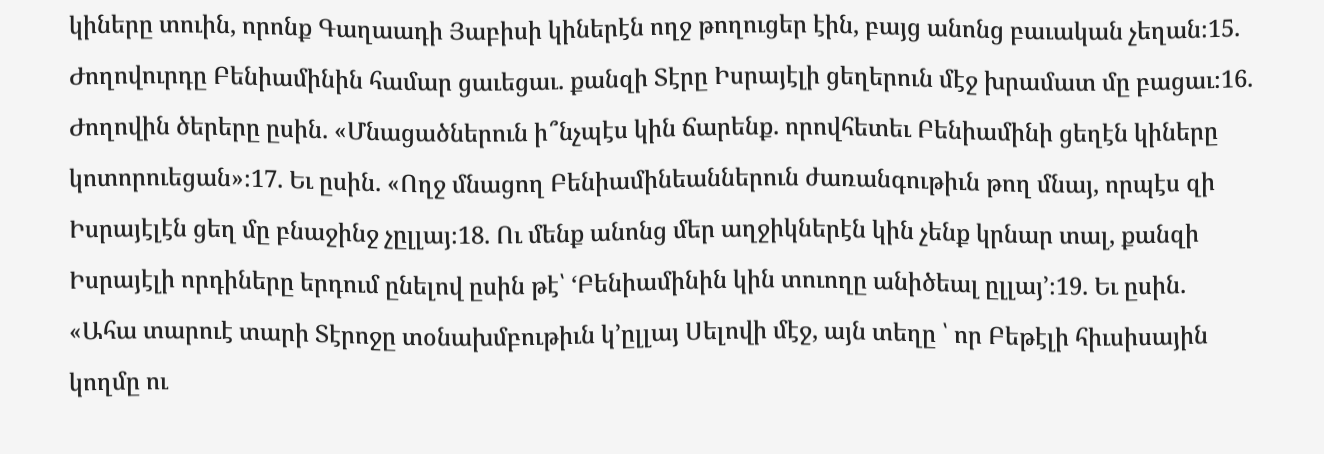կիները տուին, որոնք Գաղաադի Յաբիսի կիներէն ողջ թողուցեր էին, բայց անոնց բաւական չեղան։15. Ժողովուրդը Բենիամինին համար ցաւեցաւ. քանզի Տէրը Իսրայէլի ցեղերուն մէջ խրամատ մը բացաւ։16. Ժողովին ծերերը ըսին. «Մնացածներուն ի՞նչպէս կին ճարենք. որովհետեւ Բենիամինի ցեղէն կիները կոտորուեցան»։17. Եւ ըսին. «Ողջ մնացող Բենիամինեաններուն ժառանգութիւն թող մնայ, որպէս զի Իսրայէլէն ցեղ մը բնաջինջ չըլլայ։18. Ու մենք անոնց մեր աղջիկներէն կին չենք կրնար տալ, քանզի Իսրայէլի որդիները երդում ընելով ըսին թէ՝ ‘Բենիամինին կին տուողը անիծեալ ըլլայ’։19. Եւ ըսին. «Ահա տարուէ տարի Տէրոջը տօնախմբութիւն կ’ըլլայ Սելովի մէջ, այն տեղը ՝ որ Բեթէլի հիւսիսային կողմը ու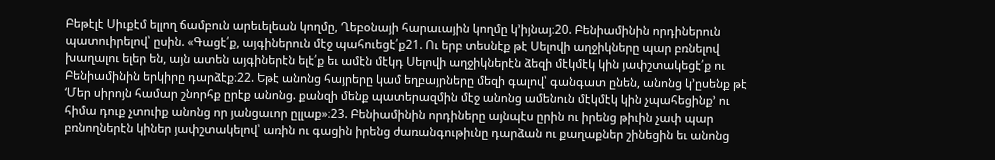Բեթէլէ Սիւքէմ ելլող ճամբուն արեւելեան կողմը, Ղեբօնայի հարաւային կողմը կ’իյնայ։20. Բենիամինին որդիներուն պատուիրելով՝ ըսին. «Գացէ՛ք, այգիներուն մէջ պահուեցէ՛ք21. Ու երբ տեսնէք թէ Սելովի աղջիկները պար բռնելով խաղալու ելեր են, այն ատեն այգիներէն ելէ՛ք եւ ամէն մէկդ Սելովի աղջիկներէն ձեզի մէկմէկ կին յափշտակեցէ՛ք ու Բենիամինին երկիրը դարձէք։22. Եթէ անոնց հայրերը կամ եղբայրները մեզի գալով՝ գանգատ ընեն, անոնց կ’ըսենք թէ ‘Մեր սիրոյն համար շնորհք ըրէք անոնց. քանզի մենք պատերազմին մէջ անոնց ամենուն մէկմէկ կին չպահեցինք’ ու հիմա դուք չտուիք անոնց որ յանցաւոր ըլլաք»։23. Բենիամինին որդիները այնպէս ըրին ու իրենց թիւին չափ պար բռնողներէն կիներ յափշտակելով՝ առին ու գացին իրենց ժառանգութիւնը դարձան ու քաղաքներ շինեցին եւ անոնց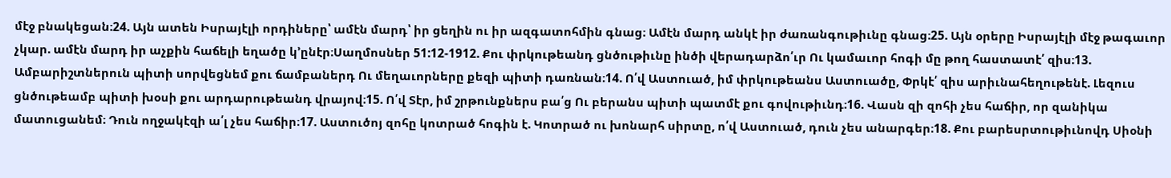մէջ բնակեցան։24. Այն ատեն Իսրայէլի որդիները՝ ամէն մարդ՝ իր ցեղին ու իր ազգատոհմին գնաց։ Ամէն մարդ անկէ իր ժառանգութիւնը գնաց։25. Այն օրերը Իսրայէլի մէջ թագաւոր չկար. ամէն մարդ իր աչքին հաճելի եղածը կ’ընէր։Սաղմոսներ 51:12-1912. Քու փրկութեանդ ցնծութիւնը ինծի վերադարձո՛ւր Ու կամաւոր հոգի մը թող հաստատէ՛ զիս։13. Ամբարիշտներուն պիտի սորվեցնեմ քու ճամբաներդ Ու մեղաւորները քեզի պիտի դառնան։14. Ո՛վ Աստուած, իմ փրկութեանս Աստուածը, Փրկէ՛ զիս արիւնահեղութենէ. Լեզուս ցնծութեամբ պիտի խօսի քու արդարութեանդ վրայով։15. Ո՛վ Տէր, իմ շրթունքներս բա՛ց Ու բերանս պիտի պատմէ քու գովութիւնդ։16. Վասն զի զոհի չես հաճիր, որ զանիկա մատուցանեմ։ Դուն ողջակէզի ա՛լ չես հաճիր։17. Աստուծոյ զոհը կոտրած հոգին է. Կոտրած ու խոնարհ սիրտը, ո՛վ Աստուած, դուն չես անարգեր։18. Քու բարեսրտութիւնովդ Սիօնի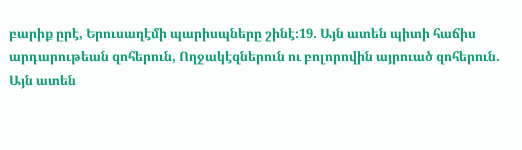բարիք ըրէ, Երուսաղէմի պարիսպները շինէ։19. Այն ատեն պիտի հաճիս արդարութեան զոհերուն, Ողջակէզներուն ու բոլորովին այրուած զոհերուն. Այն ատեն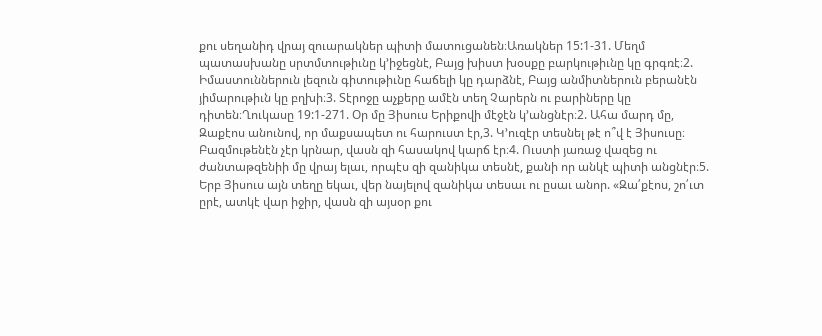քու սեղանիդ վրայ զուարակներ պիտի մատուցանեն։Առակներ 15:1-31. Մեղմ պատասխանը սրտմտութիւնը կ’իջեցնէ, Բայց խիստ խօսքը բարկութիւնը կը գրգռէ։2. Իմաստուններուն լեզուն գիտութիւնը հաճելի կը դարձնէ, Բայց անմիտներուն բերանէն յիմարութիւն կը բղխի։3. Տէրոջը աչքերը ամէն տեղ Չարերն ու բարիները կը դիտեն։Ղուկասը 19:1-271. Օր մը Յիսուս Երիքովի մէջէն կ’անցնէր։2. Ահա մարդ մը, Զաքէոս անունով, որ մաքսապետ ու հարուստ էր,3. Կ’ուզէր տեսնել թէ ո՞վ է Յիսուսը։ Բազմութենէն չէր կրնար, վասն զի հասակով կարճ էր։4. Ուստի յառաջ վազեց ու ժանտաթզենիի մը վրայ ելաւ, որպէս զի զանիկա տեսնէ, քանի որ անկէ պիտի անցնէր։5. Երբ Յիսուս այն տեղը եկաւ, վեր նայելով զանիկա տեսաւ ու ըսաւ անոր. «Զա՛քէոս, շո՛ւտ ըրէ, ատկէ վար իջիր, վասն զի այսօր քու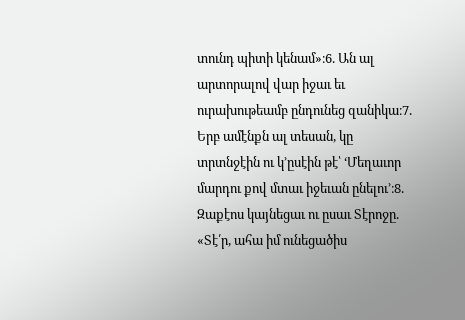տունդ պիտի կենամ»։6. Ան ալ արտորալով վար իջաւ եւ ուրախութեամբ ընդունեց զանիկա։7. Երբ ամէնքն ալ տեսան, կը տրտնջէին ու կ’ըսէին թէ՝ ‘Մեղաւոր մարդու քով մտաւ իջեւան ընելու’։8. Զաքէոս կայնեցաւ ու ըսաւ Տէրոջը. «Տէ՛ր, ահա իմ ունեցածիս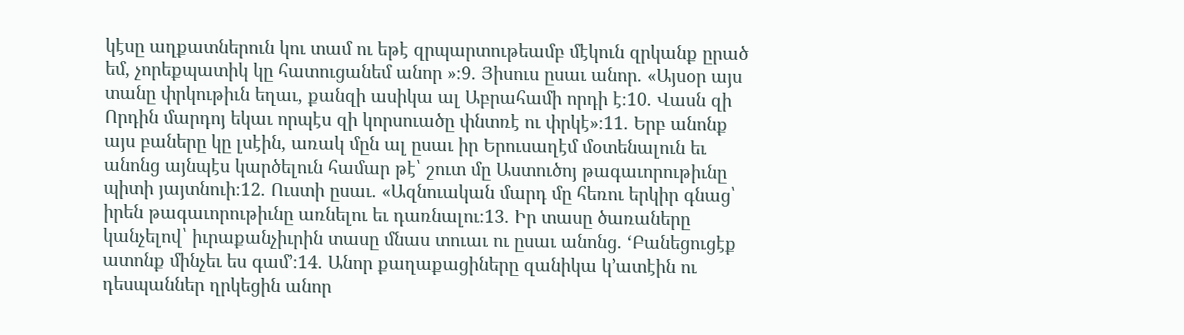կէսը աղքատներուն կու տամ ու եթէ զրպարտութեամբ մէկուն զրկանք ըրած եմ, չորեքպատիկ կը հատուցանեմ անոր »։9. Յիսուս ըսաւ անոր. «Այսօր այս տանը փրկութիւն եղաւ, քանզի ասիկա ալ Աբրահամի որդի է։10. Վասն զի Որդին մարդոյ եկաւ որպէս զի կորսուածը փնտռէ ու փրկէ»։11. Երբ անոնք այս բաները կը լսէին, առակ մըն ալ ըսաւ իր Երուսաղէմ մօտենալուն եւ անոնց այնպէս կարծելուն համար թէ՝ շուտ մը Աստուծոյ թագաւորութիւնը պիտի յայտնուի։12. Ուստի ըսաւ. «Ազնուական մարդ մը հեռու երկիր գնաց՝ իրեն թագաւորութիւնը առնելու եւ դառնալու։13. Իր տասը ծառաները կանչելով՝ իւրաքանչիւրին տասը մնաս տուաւ ու ըսաւ անոնց. ‘Բանեցուցէք ատոնք մինչեւ ես գամ’։14. Անոր քաղաքացիները զանիկա կ’ատէին ու դեսպաններ ղրկեցին անոր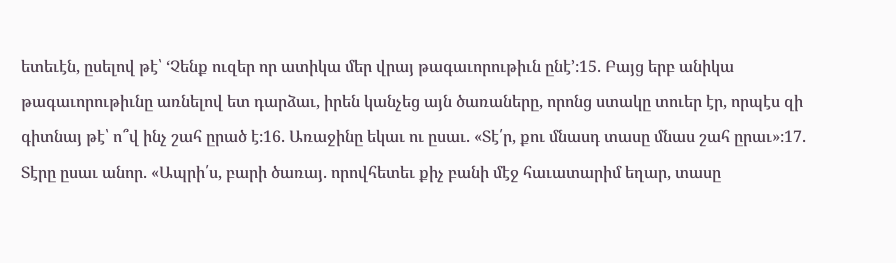ետեւէն, ըսելով թէ՝ ‘Չենք ուզեր որ ատիկա մեր վրայ թագաւորութիւն ընէ’։15. Բայց երբ անիկա թագաւորութիւնը առնելով ետ դարձաւ, իրեն կանչեց այն ծառաները, որոնց ստակը տուեր էր, որպէս զի գիտնայ թէ՝ ո՞վ ինչ շահ ըրած է։16. Առաջինը եկաւ ու ըսաւ. «Տէ՛ր, քու մնասդ տասը մնաս շահ ըրաւ»։17. Տէրը ըսաւ անոր. «Ապրի՛ս, բարի ծառայ. որովհետեւ քիչ բանի մէջ հաւատարիմ եղար, տասը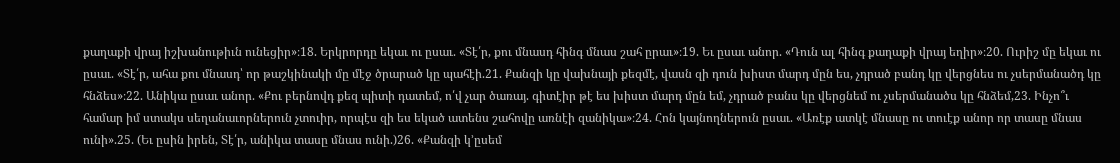քաղաքի վրայ իշխանութիւն ունեցիր»։18. Երկրորդը եկաւ ու ըսաւ. «Տէ՛ր, քու մնասդ հինգ մնաս շահ ըրաւ»։19. Եւ ըսաւ անոր. «Դուն ալ հինգ քաղաքի վրայ եղիր»։20. Ուրիշ մը եկաւ ու ըսաւ. «Տէ՛ր, ահա քու մնասդ՝ որ թաշկինակի մը մէջ ծրարած կը պահէի.21. Քանզի կը վախնայի քեզմէ, վասն զի դուն խիստ մարդ մըն ես, չդրած բանդ կը վերցնես ու չսերմանածդ կը հնձես»։22. Անիկա ըսաւ անոր. «Քու բերնովդ քեզ պիտի դատեմ, ո՛վ չար ծառայ. գիտէիր թէ ես խիստ մարդ մըն եմ, չդրած բանս կը վերցնեմ ու չսերմանածս կը հնձեմ,23. Ինչո՞ւ համար իմ ստակս սեղանաւորներուն չտուիր, որպէս զի ես եկած ատենս շահովը առնէի զանիկա»։24. Հոն կայնողներուն ըսաւ. «Առէք ատկէ մնասը ու տուէք անոր որ տասը մնաս ունի».25. (Եւ ըսին իրեն, Տէ՛ր, անիկա տասը մնաս ունի.)26. «Քանզի կ’ըսեմ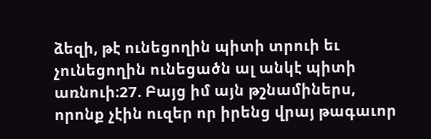ձեզի, թէ ունեցողին պիտի տրուի եւ չունեցողին ունեցածն ալ անկէ պիտի առնուի։27. Բայց իմ այն թշնամիներս, որոնք չէին ուզեր որ իրենց վրայ թագաւոր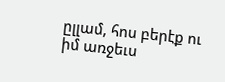ըլլամ, հոս բերէք ու իմ առջեւս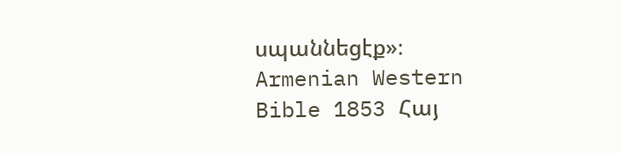սպաննեցէք»։ Armenian Western Bible 1853 Հայ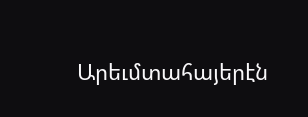Արեւմտահայերէն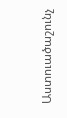Աստուածաշունչ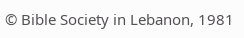© Bible Society in Lebanon, 1981